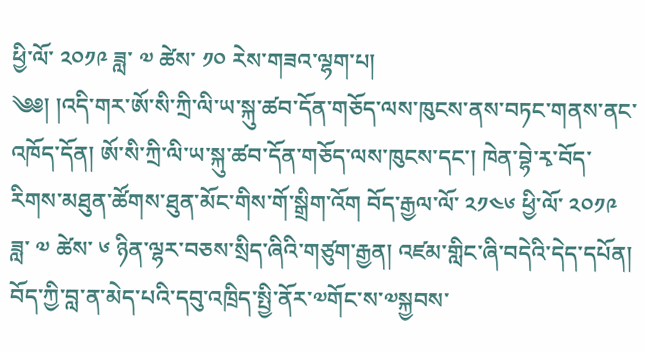ཕྱི་ལོ་ ༢༠༡༩ ཟླ་ ༧ ཚེས་ ༡༠ རེས་གཟའ་ལྷག་པ།
༄༅། །འདི་གར་ཨོ་སི་ཀྲི་ལི་ཡ་སྐུ་ཚབ་དོན་གཅོད་ལས་ཁུངས་ནས་བཏང་གནས་ནང་འཁོད་དོན། ཨོ་སི་ཀྲི་ལི་ཡ་སྐུ་ཚབ་དོན་གཅོད་ལས་ཁུངས་དང་། ཁེན་བྷེ་རྭ་བོད་རིགས་མཐུན་ཚོགས་ཐུན་མོང་གིས་གོ་སྒྲིག་འོག བོད་རྒྱལ་ལོ་ ༢༡༤༦ ཕྱི་ལོ་ ༢༠༡༩ ཟླ་ ༧ ཚེས་ ༦ ཉིན་ལྷར་བཅས་སྲིད་ཞིའི་གཙུག་རྒྱན། འཛམ་གླིང་ཞི་བདེའི་དེད་དཔོན། བོད་ཀྱི་བླ་ན་མེད་པའི་དབུ་འཁྲིད་སྤྱི་ནོར་༧གོང་ས་༧སྐྱབས་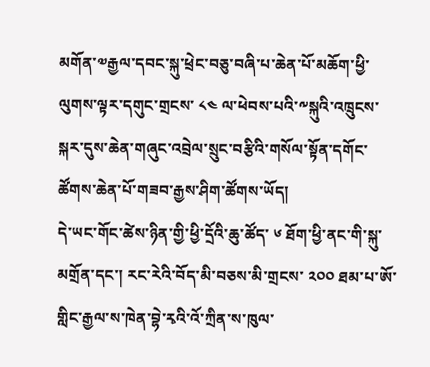མགོན་༧རྒྱལ་དབང་སྐུ་ཕྲེང་བཅུ་བཞི་པ་ཆེན་པོ་མཆོག་ཕྱི་ལུགས་ལྟར་དགུང་གྲངས་ ༨༤ ལ་ཕེབས་པའི་༸སྐུའི་འཁྲུངས་སྐར་དུས་ཆེན་གཞུང་འབྲེལ་སྲུང་བརྩིའི་གསོལ་སྟོན་དགོང་ཚོགས་ཆེན་པོ་གཟབ་རྒྱས་ཤིག་ཚོགས་ཡོད།
དེ་ཡང་གོང་ཚེས་ཉིན་གྱི་ཕྱི་དྲོའི་ཆུ་ཚོད་ ༦ ཐོག་ཕྱི་ནང་གི་སྐུ་མགྲོན་དང་། རང་རེའི་བོད་མི་བཅས་མི་གྲངས་ ༢༠༠ ཐམ་པ་ཨོ་གླིང་རྒྱལ་ས་ཁེན་བྷེ་རྭའི་འོ་ཀྲིན་ས་ཁུལ་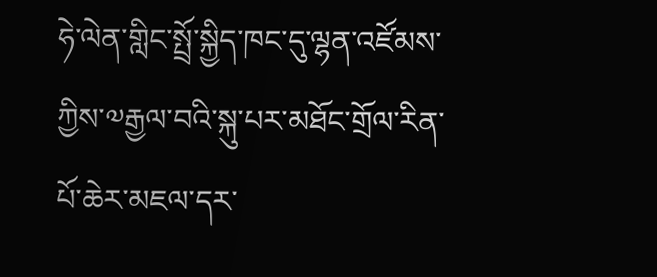ཧེ་ལེན་གླིང་སྤྲོ་སྐྱིད་ཁང་དུ་ལྷན་འཛོམས་ཀྱིས་༧རྒྱལ་བའི་སྐུ་པར་མཐོང་གྲོལ་རིན་པོ་ཆེར་མཇལ་དར་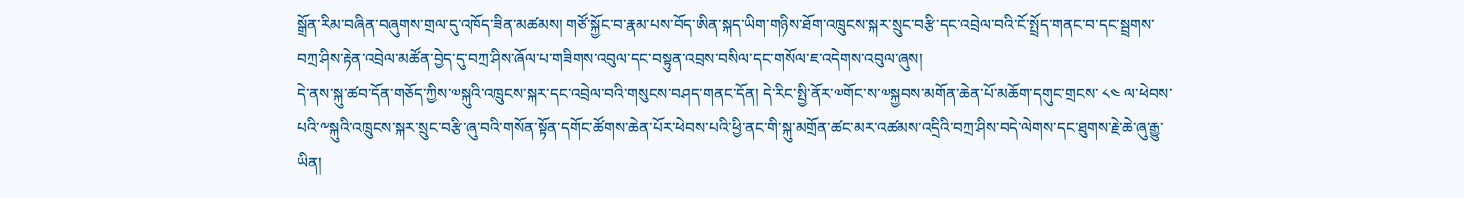སྒྲོན་རིམ་བཞིན་བཞུགས་གྲལ་དུ་འཁོད་ཟིན་མཚམས། གཙོ་སྐྱོང་བ་རྣམ་པས་བོད་ཨིན་སྐད་ཡིག་གཉིས་ཐོག་འཁྲུངས་སྐར་སྲུང་བརྩི་དང་འབྲེལ་བའི་ངོ་སྤྲོད་གནང་བ་དང་སྦྲགས་བཀྲ་ཤིས་རྟེན་འབྲེལ་མཚོན་བྱེད་དུ་བཀྲ་ཤིས་ཞོལ་པ་གཟིགས་འབུལ་དང་བསྟུན་འབྲས་བསིལ་དང་གསོལ་ཇ་འདེགས་འབུལ་ཞུས།
དེ་ནས་སྐུ་ཚབ་དོན་གཅོད་ཀྱིས་༧སྐུའི་འཁྲུངས་སྐར་དང་འབྲེལ་བའི་གསུངས་བཤད་གནང་དོན། དེ་རིང་སྤྱི་ནོར་༧གོང་ས་༧སྐྱབས་མགོན་ཆེན་པོ་མཆོག་དགུང་གྲངས་ ༨༤ ལ་ཕེབས་པའི་༸སྐུའི་འཁྲུངས་སྐར་སྲུང་བརྩི་ཞུ་བའི་གསོན་སྟོན་དགོང་ཚོགས་ཆེན་པོར་ཕེབས་པའི་ཕྱི་ནང་གི་སྐུ་མགྲོན་ཚང་མར་འཚམས་འདྲིའི་བཀྲ་ཤིས་བདེ་ལེགས་དང་ཐུགས་རྗེ་ཆེ་ཞུ་རྒྱུ་ཡིན།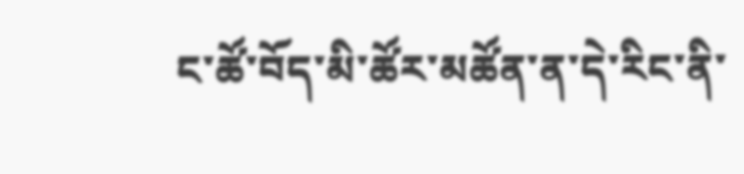ང་ཚོ་བོད་མི་ཚོར་མཚོན་ན་དེ་རིང་ནི་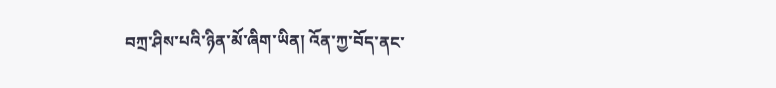བཀྲ་ཤིས་པའི་ཉིན་མོ་ཞིག་ཡིན། འོན་ཀྱ་བོད་ནང་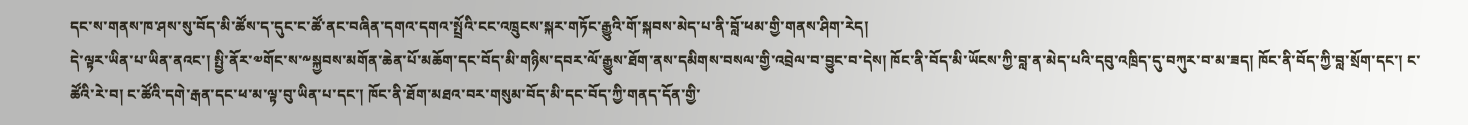དང་ས་གནས་ཁ་ཤས་སུ་བོད་མི་ཚོས་ད་དུང་ང་ཚོ་ནང་བཞིན་དགའ་དགའ་སྤྲོའི་ངང་འཁྲུངས་སྐར་གཏོང་རྒྱུའི་གོ་སྐབས་མེད་པ་ནི་བློ་ཕམ་གྱི་གནས་ཤིག་རེད།
དེ་ལྟར་ཡིན་པ་ཡིན་ནའང་། སྤྱི་ནོར་༧གོང་ས་༸སྐྱབས་མགོན་ཆེན་པོ་མཆོག་དང་བོད་མི་གཉིས་དབར་ལོ་རྒྱུས་ཐོག་ནས་དམིགས་བསལ་གྱི་འབྲེལ་བ་བྱུང་བ་དེས། ཁོང་ནི་བོད་མི་ཡོངས་ཀྱི་བླ་ན་མེད་པའི་དབུ་འཁྲིད་དུ་བཀུར་བ་མ་ཟད། ཁོང་ནི་བོད་ཀྱི་བླ་སྲོག་དང་། ང་ཚོའི་རེ་བ། ང་ཚོའི་དགེ་རྒན་དང་ཕ་མ་ལྟ་བུ་ཡིན་པ་དང་། ཁོང་ནི་ཐོག་མཐའ་བར་གསུམ་བོད་མི་དང་བོད་ཀྱི་གནད་དོན་གྱི་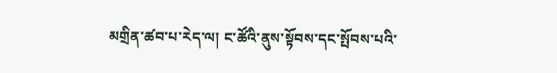མགྲིན་ཚབ་པ་རེད་ལ། ང་ཚོའི་ནུས་སྟོབས་དང་སྤོབས་པའི་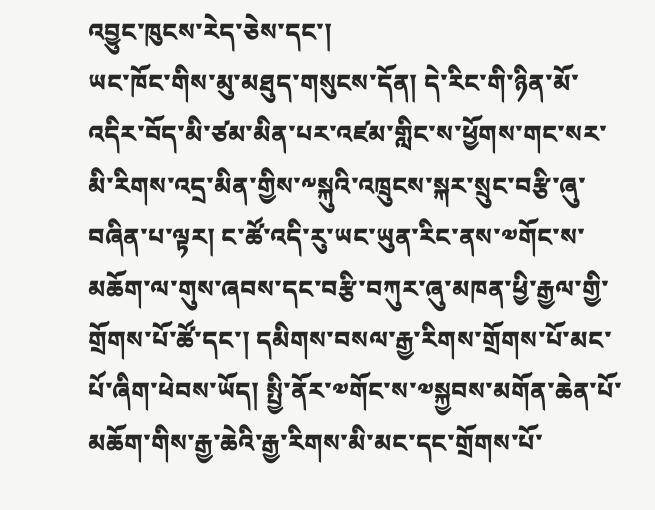འབྱུང་ཁུངས་རེད་ཅེས་དང་།
ཡང་ཁོང་གིས་མུ་མཐུད་གསུངས་དོན། དེ་རིང་གི་ཉིན་མོ་འདིར་བོད་མི་ཙམ་མིན་པར་འཛམ་གླིང་ས་ཕྱོགས་གང་སར་མི་རིགས་འདྲ་མིན་གྱིས་༸སྐུའི་འཁྲུངས་སྐར་སྲུང་བརྩི་ཞུ་བཞིན་པ་ལྟར། ང་ཚོ་འདི་རུ་ཡང་ཡུན་རིང་ནས་༧གོང་ས་མཆོག་ལ་གུས་ཞབས་དང་བརྩི་བཀུར་ཞུ་མཁན་ཕྱི་རྒྱལ་གྱི་གྲོགས་པོ་ཚོ་དང་། དམིགས་བསལ་རྒྱ་རིགས་གྲོགས་པོ་མང་པོ་ཞིག་ཕེབས་ཡོད། སྤྱི་ནོར་༧གོང་ས་༧སྐྱབས་མགོན་ཆེན་པོ་མཆོག་གིས་རྒྱ་ཆེའི་རྒྱ་རིགས་མི་མང་དང་གྲོགས་པོ་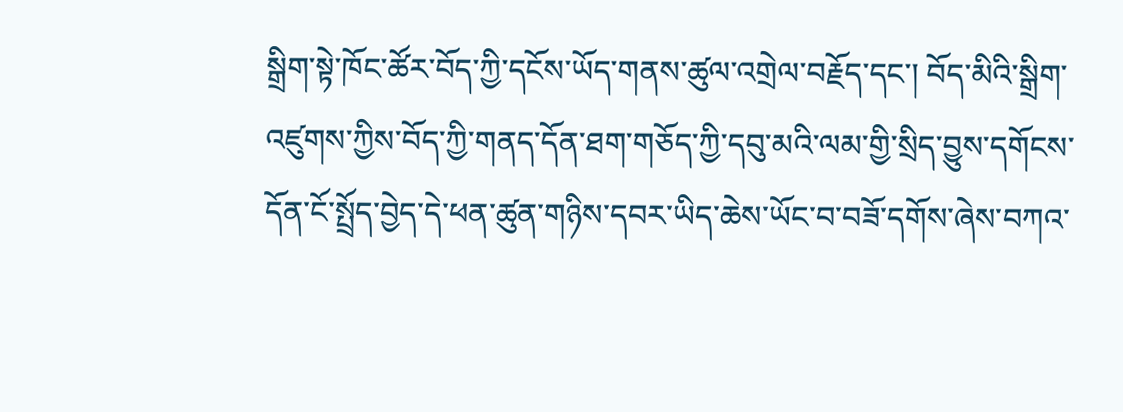སྒྲིག་སྟེ་ཁོང་ཚོར་བོད་ཀྱི་དངོས་ཡོད་གནས་ཚུལ་འགྲེལ་བརྗོད་དང་། བོད་མིའི་སྒྲིག་འཛུགས་ཀྱིས་བོད་ཀྱི་གནད་དོན་ཐག་གཅོད་ཀྱི་དབུ་མའི་ལམ་གྱི་སྲིད་བྱུས་དགོངས་དོན་ངོ་སྤྲོད་བྱེད་དེ་ཕན་ཚུན་གཉིས་དབར་ཡིད་ཆེས་ཡོང་བ་བཟོ་དགོས་ཞེས་བཀའ་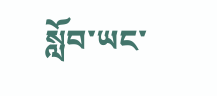སློབ་ཡང་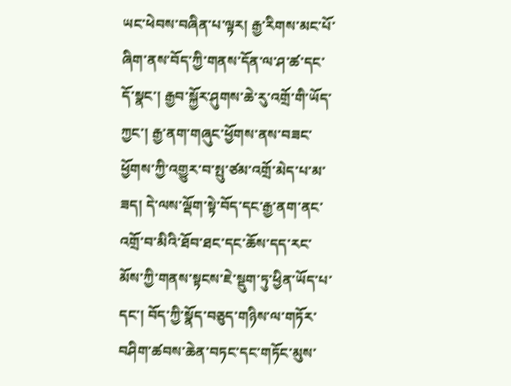ཡང་ཕེབས་བཞིན་པ་ལྟར། རྒྱ་རིགས་མང་པོ་ཞིག་ནས་བོད་ཀྱི་གནས་དོན་ལ་ཤ་ཚ་དང་དོ་སྣང་། རྒྱབ་སྐྱོར་ཤུགས་ཆེ་རུ་འགྲོ་གི་ཡོད་ཀྱང་། རྒྱ་ནག་གཞུང་ཕྱོགས་ནས་བཟང་ཕྱོགས་ཀྱི་འགྱུར་བ་སྤུ་ཙམ་འགྲོ་མེད་པ་མ་ཟད། དེ་ལས་ལྡོག་སྟེ་བོད་དང་རྒྱ་ནག་ནང་འགྲོ་བ་མིའི་ཐོབ་ཐང་དང་ཆོས་དད་རང་མོས་ཀྱི་གནས་སྟངས་ཇེ་སྡུག་ཏུ་ཕྱིན་ཡོད་པ་དང་། བོད་ཀྱི་སྣོད་བཅུད་གཉིས་ལ་གཏོར་བཤིག་ཚབས་ཆེན་བཏང་དང་གཏོང་མུས་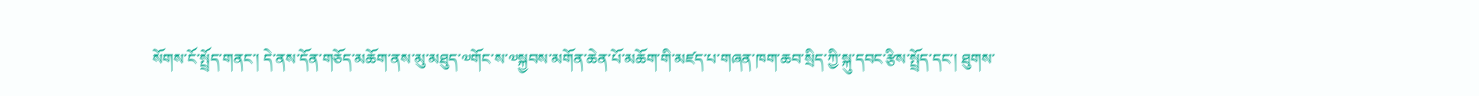སོགས་ངོ་སྤྲོད་གནང་། དེ་ནས་དོན་གཅོད་མཆོག་ནས་མུ་མཐུད་༧གོང་ས་༧སྐྱབས་མགོན་ཆེན་པོ་མཆོག་གི་མཛད་པ་གཞན་ཁག་ཆབ་སྲིད་ཀྱི་སྐུ་དབང་རྩིས་སྤྲོད་དང་། ཐུགས་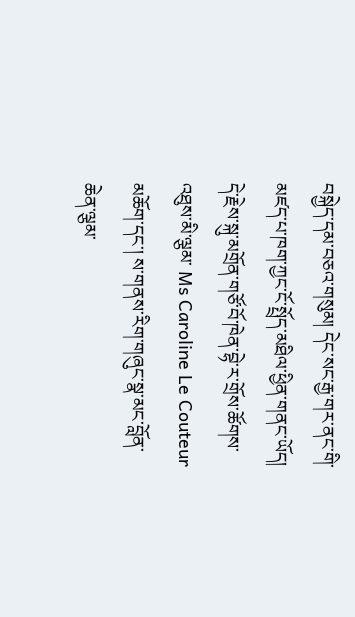བསྐྱེད་དམ་བཅའ་གསུམ། དེང་སང་རྒྱ་གར་ནང་གི་མཛད་པ་ཁག་ཀྱང་ངོ་སྤྲོད་མཐིལ་ཕྱིན་གནང་ཡོད།
དེ་རྗེས་སྐུ་མགྲོན་གཙོ་བོ་ཁེན་བྷེ་ར་གྲོས་ཚོགས་འཐུས་མི་ལྕམ་ Ms Caroline Le Couteur མཆོག་དང་། ས་གནས་རིག་གཞུང་སྣ་མང་བློན་ཆེན་ལྕམ་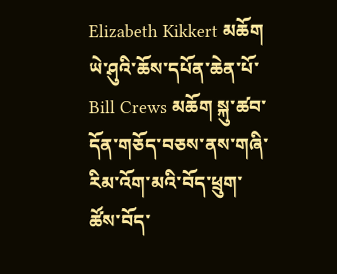Elizabeth Kikkert མཆོག ཡེ་ཤུའི་ཆོས་དཔོན་ཆེན་པོ་ Bill Crews མཆོག སྐུ་ཚབ་དོན་གཅོད་བཅས་ནས་གཞི་རིམ་འོག་མའི་བོད་ཕྲུག་ཚོས་བོད་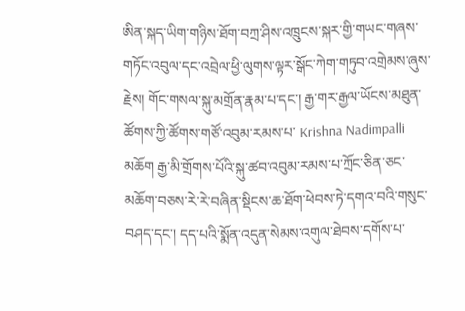ཨིན་སྐད་ཡིག་གཉིས་ཐོག་བཀྲ་ཤིས་འཁྲུངས་སྐར་གྱི་གཡང་གཞས་གཏོང་འབུལ་དང་འབྲེལ་ཕྱི་ལུགས་ལྟར་སྒོང་ཀེག་གཏུབ་འགྲེམས་ཞུས་རྗེས། གོང་གསལ་སྐུ་མགྲོན་རྣམ་པ་དང་། རྒྱ་གར་རྒྱལ་ཡོངས་མཐུན་ཚོགས་ཀྱི་ཚོགས་གཙོ་འབུམ་རམས་པ་ Krishna Nadimpalli མཆོག རྒྱ་མི་གྲོགས་པོའི་སྐུ་ཚབ་འབུམ་རམས་པ་ཀྲོང་ཅིན་ཅང་མཆོག་བཅས་རེ་རེ་བཞིན་སྡིངས་ཆ་ཐོག་ཕེབས་ཏེ་དགའ་བའི་གསུང་བཤད་དང་། དད་པའི་སྨོན་འདུན་སེམས་འགུལ་ཐེབས་དགོས་པ་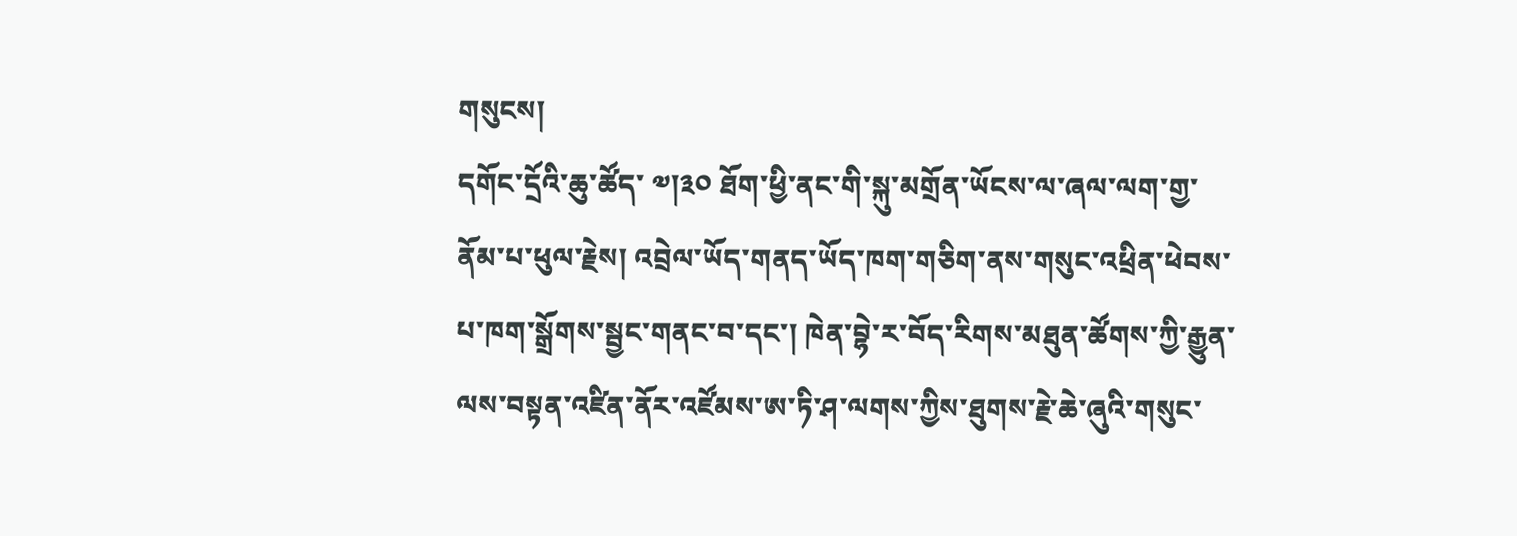གསུངས།
དགོང་དྲོའི་ཆུ་ཚོད་ ༧།༣༠ ཐོག་ཕྱི་ནང་གི་སྐུ་མགྲོན་ཡོངས་ལ་ཞལ་ལག་གྱ་ནོམ་པ་ཕུལ་རྗེས། འབྲེལ་ཡོད་གནད་ཡོད་ཁག་གཅིག་ནས་གསུང་འཕྲིན་ཕེབས་པ་ཁག་སྒྲོགས་སྦྱང་གནང་བ་དང་། ཁེན་བྷེ་ར་བོད་རིགས་མཐུན་ཚོགས་ཀྱི་རྒྱུན་ལས་བསྟན་འཛིན་ནོར་འཛོམས་ཨ་ཏི་ཤ་ལགས་ཀྱིས་ཐུགས་རྗེ་ཆེ་ཞུའི་གསུང་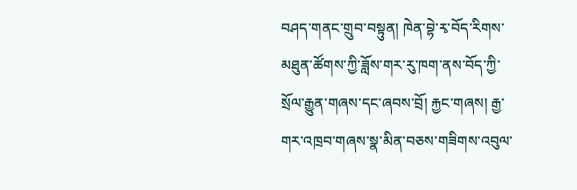བཤད་གནང་གྲུབ་བསྟུན། ཁེན་བྷེ་ཪྭ་བོད་རིགས་མཐུན་ཚོགས་ཀྱི་ཟློས་གར་རུ་ཁག་ནས་བོད་ཀྱི་སྲོལ་རྒྱུན་གཞས་དང་ཞབས་བྲོ། རྐྱང་གཞས། རྒྱ་གར་འཁྲབ་གཞས་སྣ་མིན་བཅས་གཟིགས་འབུལ་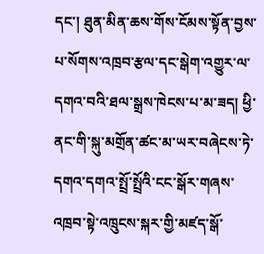དང་། ཐུན་མིན་ཆས་གོས་ངོམས་སྟོན་བྱས་པ་སོགས་འཁྲབ་རྩལ་དང་སྒེག་འགྱུར་ལ་དགའ་བའི་ཐལ་སྒྲས་ཁེངས་པ་མ་ཟད། ཕྱི་ནང་གི་སྐུ་མགྲོན་ཚང་མ་ཡར་བཞེངས་ཏེ་དགའ་དགའ་སྤྲོ་སྤྲོའི་ངང་སྒོར་གཞས་འཁྲབ་སྟེ་འཁྲུངས་སྐར་གྱི་མཛད་སྒོ་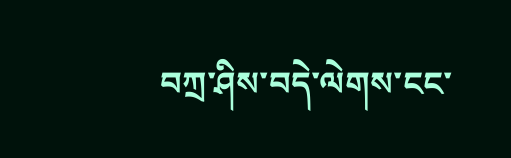བཀྲ་ཤིས་བདེ་ལེགས་ངང་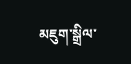མཇུག་སྒྲིལ་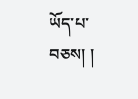ཡོད་པ་བཅས། །